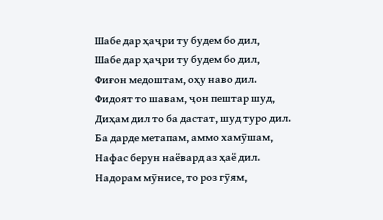Шабе дар ҳаҷри ту будем бо дил,
Шабе дар ҳаҷри ту будем бо дил,
Фиғон медоштам, оҳу наво дил.
Фидоят то шавам, ҷон пештар шуд,
Диҳам дил то ба дастат, шуд туро дил.
Ба дарде метапам, аммо хамӯшам,
Нафас берун наёвард аз ҳаё дил.
Надорам мӯнисе, то роз гӯям,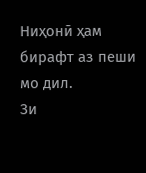Ниҳонӣ ҳам бирафт аз пеши мо дил.
Зи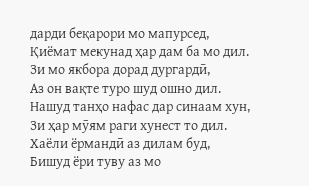дарди беқарори мо мапурсед,
Қиёмат мекунад ҳар дам ба мо дил.
Зи мо якбора дорад дургардӣ,
Аз он вақте туро шуд ошно дил.
Нашуд танҳо нафас дар синаам хун,
Зи ҳар мӯям раги хунест то дил.
Хаёли ёрмандӣ аз дилам буд,
Бишуд ёри туву аз мо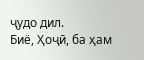ҷудо дил.
Биё, Ҳоҷӣ, ба ҳам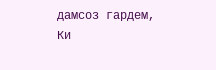дамсоз гардем,
Ки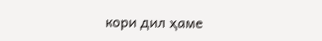кори дил ҳаме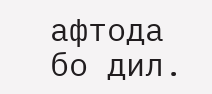афтода бо дил.